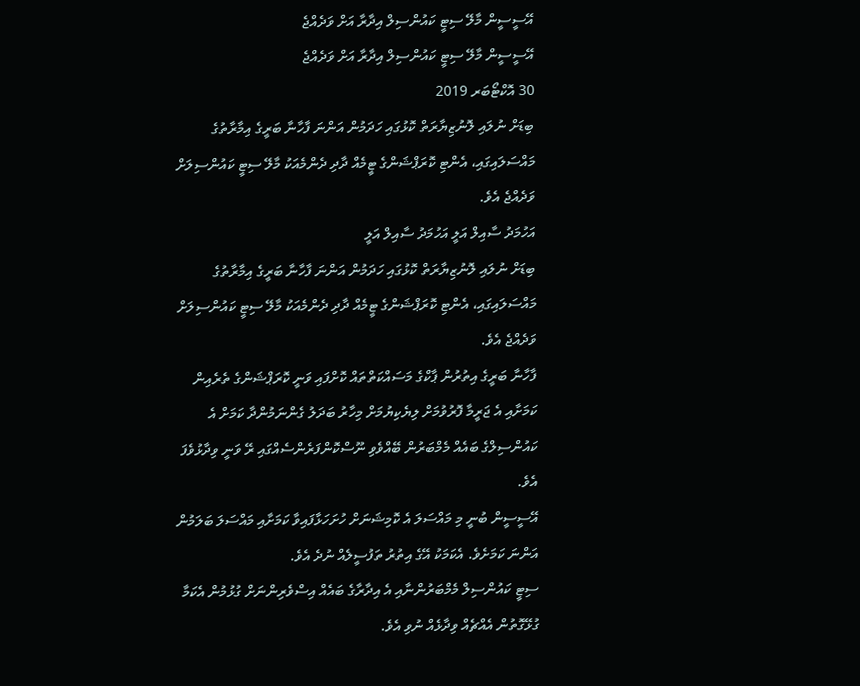އޭސީސީން މާލޭ ސިޓީ ކައުންސިލް އިދާރާ އަށް ވަދެއްޖެ
އޭސީސީން މާލޭ ސިޓީ ކައުންސިލް އިދާރާ އަށް ވަދެއްޖެ
30 އޮކްޓޯބަރ 2019
ބިޑަށް ނުލައި ލޮނުޒިޔާރަތް ކޮޅުގައި ހަދަމުން އަންނަ ފާހާނާ ބަރީގެ އިމާރާތުގެ މައްސަލައިގައި، އެންޓި ކޮރަޕްޝަންގެ ޓީމެއް ދާދި ދެންމެއަކު މާލޭ ސިޓީ ކައުންސިލަށް ވަދެއްޖެ އެވެ.
އަހުމަދު ސާއިލް އަލީ އަހުމަދު ސާއިލް އަލީ
ބިޑަށް ނުލައި ލޮނުޒިޔާރަތް ކޮޅުގައި ހަދަމުން އަންނަ ފާހާނާ ބަރީގެ އިމާރާތުގެ މައްސަލައިގައި، އެންޓި ކޮރަޕްޝަންގެ ޓީމެއް ދާދި ދެންމެއަކު މާލޭ ސިޓީ ކައުންސިލަށް ވަދެއްޖެ އެވެ.
ފާހާނާ ބަރީގެ އިތުރުން ޕާކްގެ މަސައްކަތްތައް ކޮށްފައި ވަނީ ކޮރަޕްޝަންގެ ތެރެއިން ކަމަށާއި އެ ޖަރީމާ ފޮރުވުމަށް ލިޔެކިޔުމަށް މިހާރު ބަދަލު ގެންނަމުންދާ ކަމަށް އެ ކައުންސިލްގެ ބައެއް މެމްބަރުން ބޭއްވެވި ނޫސްކޮންފަރެންސެއްގައި ރޭ ވަނީ ވިދާޅުވެފަ އެވެ.
އޭސީސީން ބުނީ މި މައްސަލަ އެ ކޮމިޝަނަށް ހުށަހަޅާފައިވާ ކަމަށާއި މައްސަލަ ބަލަމުން އަންނަ ކަމަށެވެ. އެކަމަކު އޭގެ އިތުރު ތަފުސީލެއް ނުދެ އެވެ.
ސިޓީ ކައުންސިލް މެމްބަރުންނާއި އެ އިދާރާގެ ބައެއް އިސްވެރިންނަށް ގުޅުމުން އެކަމާ ގުޅޭގޮތުން އެއްޗެއް ވިދާޅެއް ނުވި އެވެ.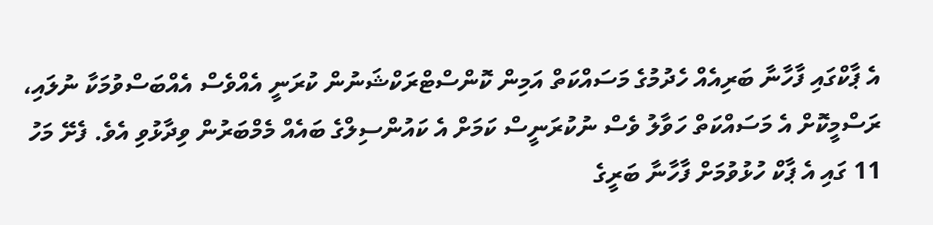އެ ޕާކްގައި ފާހާނާ ބަރިއެއް ހެދުމުގެ މަސައްކަތް އަމިން ކޮންސްޓްރަކްޝަނުން ކުރަނީ އެއްވެސް އެއްބަސްވުމަކާ ނުލައި، ރަސްމީކޮށް އެ މަސައްކަތް ހަވާލު ވެސް ނުކުރަނީސް ކަމަށް އެ ކައުންސިލްގެ ބައެއް މެމްބަރުން ވިދާޅުވި އެވެ. ފެށޭ މަހު 11 ގައި އެ ޕާކް ހުޅުވުމަށް ފާހާނާ ބަރީގެ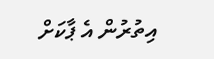އިތުރުން އެ ޕާކަށް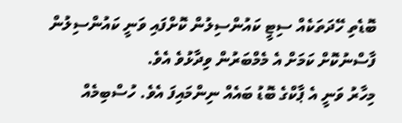ބޮޑެތި ހޭދަތަކެއް ސިޓީ ކައުންސިލުން ކޮށްފައި ވަނީ ކައުންސިލުން ފާސްނުކޮށް ކަމަށް އެ މެމްބަރުން ވިދާޅުވެ އެވެ.
މިހާރު ވަނީ އެ ޕާކްގެ ބޮޑު ބައެއް ނިންމައިފަ އެވެ. ހުސްބިމެއް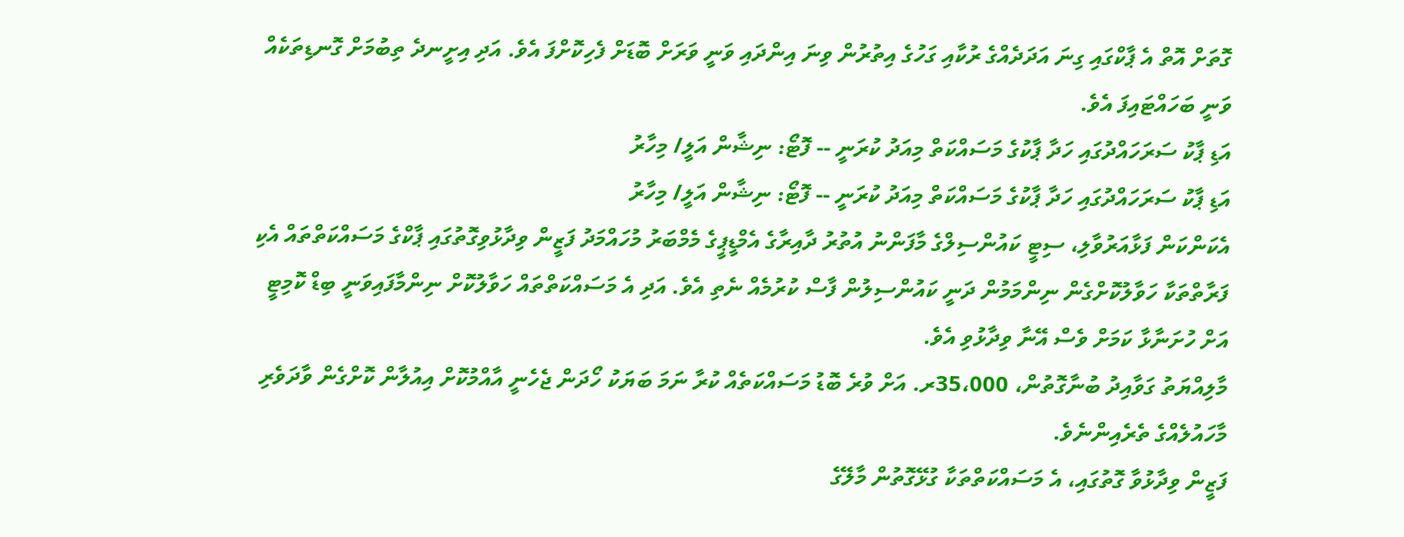ގޮތަށް އޮތް އެ ޕާކްގައި ގިނަ އަދަދެއްގެ ރުކާއި ގަހުގެ އިތުރުން ވިނަ އިންދައި ވަނީ ވަރަށް ބޮޑަށް ފެހިކޮށްފަ އެވެ. އަދި އިށީނދެ ތިބުމަށް ގޮނޑިތަކެއް ވަނީ ބަހައްޓައިފަ އެވެ.
އަޑި ޕާކު ސަރަހައްދުގައި ހަދާ ޕާކުގެ މަސައްކަތް މިއަދު ކުރަނީ -- ފޮޓޯ: ނިޝާން އަލީ/ މިހާރު
އަޑި ޕާކު ސަރަހައްދުގައި ހަދާ ޕާކުގެ މަސައްކަތް މިއަދު ކުރަނީ -- ފޮޓޯ: ނިޝާން އަލީ/ މިހާރު
އެކަންކަން ފަޅާއަރުވާލި، ސިޓީ ކައުންސިލްގެ މާފަންނު އުތުރު ދާއިރާގެ އެމްޑީޕީގެ މެމްބަރު މުހައްމަދު ފަޒީން ވިދާޅުވިގޮތުގައި ޕާކްގެ މަސައްކަތްތައް އެކި ފަރާތްތަކާ ހަވާލުކޮށްގެން ނިންމަމުން ދަނީ ކައުންސިލުން ފާސް ކުރުމެއް ނެތި އެވެ. އަދި އެ މަސައްކަތްތައް ހަވާލުކޮށް ނިންމާފައިވަނީ ބިޑް ކޮމިޓީ އަށް ހުށަނާޅާ ކަމަށް ވެސް އޭނާ ވިދާޅުވި އެވެ.
މާލިއްޔަތު ގަވާއިދު ބުނާގޮތުން، 35،000ރ. އަށް ވުރެ ބޮޑު މަސައްކަތެއް ކުރާ ނަމަ ބަޔަކު ހޯދަން ޖެހެނީ އާއްމުކޮށް އިއުލާން ކޮށްގެން ވާދަވެރި މާހައުލެއްގެ ތެރެއިންނެވެ.
ފަޒީން ވިދާޅުވާ ގޮތުގައި، އެ މަސައްކަތްތަކާ ގުޅޭގޮތުން މާލޭގެ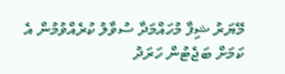މޭޔަރު ޝިފާ މުހައްމަދާ ސުވާލު ކުރެއްވުމުން އެ ކަމަށް ބަޖެޓުން ހަރަދު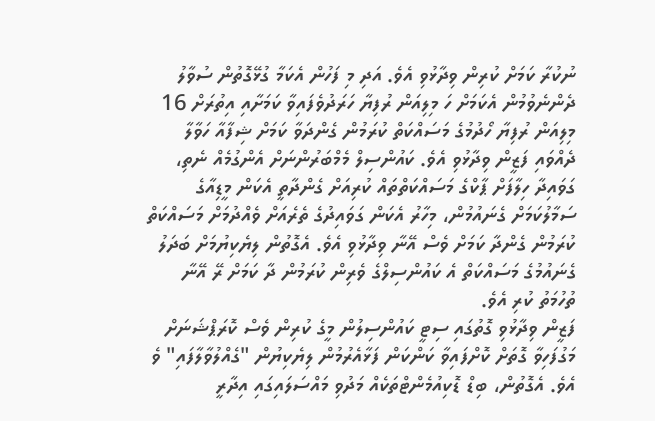ނުކުރާ ކަމަށް ކުރިން ވިދާޅުވި އެވެ. އަދި މި ފަހުން އެކަމާ ގުޅޭގޮތުން ސުވާލު ދެންނެވުމުން އެކަމަށް ހަ މިލިއަން ރުފިޔާ ހަރަދުވެފައިވާ ކަމަށާއި އިތުރަށް 16 މިލިއަން ރުފިޔާ ހޯދުމުގެ މަސައްކަތް ކުރަމުން ގެންދަވާ ކަމަށް ޝިފާއާ ހަވާލާ ދެއްވައި ފަޒީން ވިދާޅުވި އެވެ. ކައުންސިލް މެމްބަރުންނަށް އެންގުމެއް ނެތި، ގަވައިދާ ހިލާފަށް ޕާކްގެ މަސައްކަތްތައް ކުރިއަށް ގެންދާތީ އެކަން މީޑިއާގެ ސަމާލުކަމަށް ގެނައުމުން، މިހާރު އެކަން ގަވައިދުގެ ތެރެއަށް ވެއްދުމަށް މަސައްކަތް ކުރަމުން ގެންދާ ކަމަށް ވެސް އޭނާ ވިދާޅުވި އެވެ. އެގޮތުން ލިޔެކިޔުމަށް ބަދަލު ގެނައުމުގެ މަސައްކަތް އެ ކައުންސިލްގެ ވެރިން ކުރަމުން ދާ ކަމަށް ރޭ އޭނާ ތުހުމަތު ކުރި އެވެ.
ފަޒީން ވިދާޅުވި ގޮތުގައި ސިޓީ ކައުންސިލުން މީގެ ކުރިން ވެސް ކޮރަޕްޝަނަށް މަގުފަހިވާ ގޮތަށް ކޮށްފައިވާ ކަންކަން ފަޅާއެރުމުން ލިޔެކިޔުން "ގެއްލުވާލާފައި" ވެ އެވެ. އެގޮތުން، ބިޑް ޑޮކިއުމެންޓްތަކެއް މަދުވި މައްސަލައިގައި އިދާރީ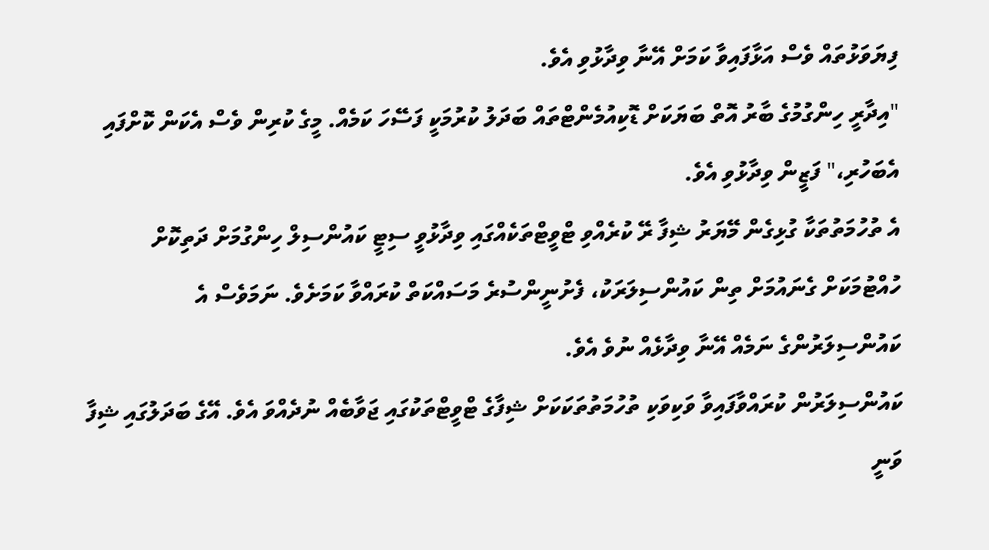ފިޔަވަޅުތައް ވެސް އަޅާފައިވާ ކަމަށް އޭނާ ވިދާޅުވި އެވެ.
"އިދާރީ ހިންގުމުގެ ބާރު އޮތް ބަޔަކަށް ޑޮކިއުމެންޓްތައް ބަދަލު ކުރުމަކީ ފަސޭހަ ކަމެއް. މީގެ ކުރިން ވެސް އެކަން ކޮށްފައި އެބަހުރި،" ފަޒީން ވިދާޅުވި އެވެ.
އެ ތުހުމަތުތަކާ ގުޅިގެން މޭޔަރު ޝިފާ ރޭ ކުރެއްވި ޓްވީޓްތަކެއްގައި ވިދާޅުވީ ސިޓީ ކައުންސިލް ހިންގުމަށް ދަތިކޮށް ހުއްޓުމަކަށް ގެނައުމަށް ތިން ކައުންސިލަރަކު، ފެށުނީންސުރެ މަސައްކަތް ކުރައްވާ ކަމަށެވެ. ނަމަވެސް އެ ކައުންސިލަރުންގެ ނަމެއް އޭނާ ވިދާޅެއް ނުވެ އެވެ.
ކައުންސިލަރުން ކުރައްވާފައިވާ ވަކިވަކި ތުހުމަތުތަކަކަށް ޝިފާގެ ޓްވީޓްތަކުގައި ޖަވާބެއް ނުދެއްވަ އެވެ. އޭގެ ބަދަލުގައި ޝިފާ ވަނީ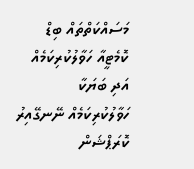މަސައްކަތްތައް ބިޑް ކޮމެޓީއާ ހަވާލުކުރިކަމެއް އަދި ބަޔަކާ ހަވާލުކުރިކަމެއް ނޭނގޭއިރު ކޮރަޕްޝަން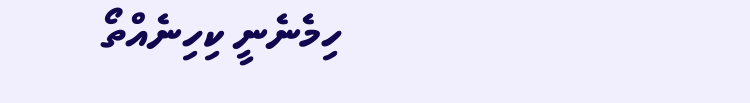ހިމެނެނީ ކިހިނެއްތޯ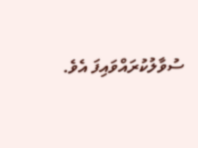ސުވާލުކުރައްވައިފަ އެވެ.